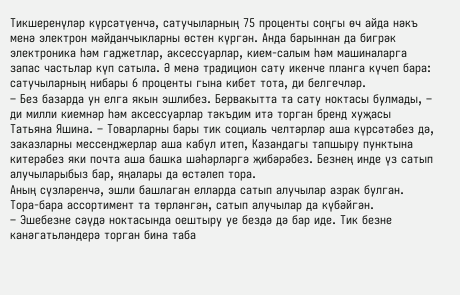Тикшеренүләр күрсәтүенчә, сатучыларның 75 проценты соңгы өч айда нәкъ менә электрон мәйданчыкларны өстен күргән. Анда барыннан да бигрәк электроника һәм гаджетлар, аксессуарлар, кием-салым һәм машиналарга запас частьлар күп сатыла. Ә менә традицион сату икенче планга күчеп бара: сатучыларның нибары 6 проценты гына кибет тота, ди белгечләр.
– Без базарда ун елга якын эшлибез. Бервакытта та сату ноктасы булмады, – ди милли киемнәр һәм аксессуарлар тәкъдим итә торган бренд хуҗасы Татьяна Яшина. – Товарларны бары тик социаль челтәрләр аша күрсәтәбез дә, заказларны мессенджерлар аша кабул итеп, Казандагы тапшыру пунктына китерәбез яки почта аша башка шәһәрләргә җибәрәбез. Безнең инде үз сатып алучыларыбыз бар, яңалары да өстәлеп тора.
Аның сүзләренчә, эшли башлаган елларда сатып алучылар азрак булган. Тора-бара ассортимент та төрләнгән, сатып алучылар да күбәйгән.
– Эшебезне сәүдә ноктасында оештыру уе бездә дә бар иде. Тик безне канәгатьләндерә торган бина таба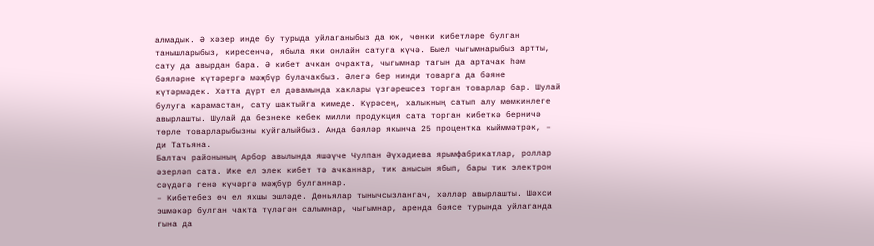алмадык. Ә хәзер инде бу турыда уйлаганыбыз да юк, чөнки кибетләре булган танышларыбыз, киресенчә, ябыла яки онлайн сатуга күчә. Быел чыгымнарыбыз артты, сату да авырдан бара. Ә кибет ачкан очракта, чыгымнар тагын да артачак һәм бәяләрне күтәрергә мәҗбүр булачакбыз. Әлегә бер нинди товарга да бәяне күтәрмәдек. Хәтта дүрт ел дәвамында хаклары үзгәрешсез торган товарлар бар. Шулай булуга карамастан, сату шактыйга кимеде. Күрәсең, халыкның сатып алу мөмкинлеге авырлашты. Шулай да безнеке кебек милли продукция сата торган кибеткә берничә төрле товарларыбызны куйгалыйбыз. Анда бәяләр якынча 25 процентка кыйммәтрәк, – ди Татьяна.
Балтач районының Арбор авылында яшәүче Чулпан Әүхәдиева ярымфабрикатлар, роллар әзерләп сата. Ике ел элек кибет тә ачканнар, тик анысын ябып, бары тик электрон сәүдәгә генә күчәргә мәҗбүр булганнар.
– Кибетебез өч ел яхшы эшләде. Дөньялар тынычсызлангач, хәлләр авырлашты. Шәхси эшмәкәр булган чакта түләгән салымнар, чыгымнар, аренда бәясе турында уйлаганда гына да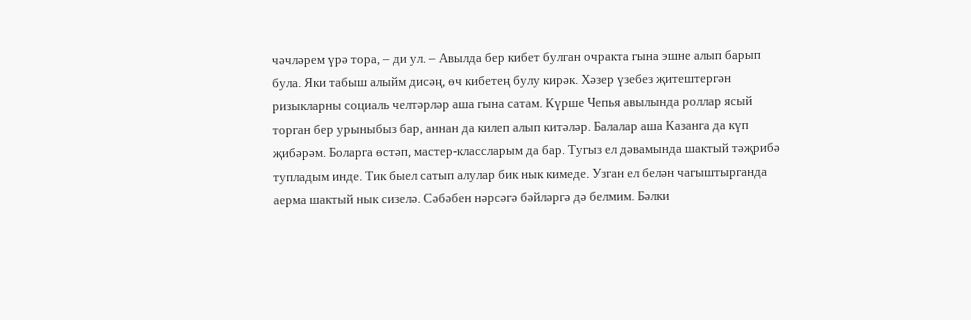чәчләрем үрә тора, – ди ул. – Авылда бер кибет булган очракта гына эшне алып барып була. Яки табыш алыйм дисәң, өч кибетең булу кирәк. Хәзер үзебез җитештергән ризыкларны социаль челтәрләр аша гына сатам. Күрше Чепья авылында роллар ясый торган бер урыныбыз бар, аннан да килеп алып китәләр. Балалар аша Казанга да күп җибәрәм. Боларга өстәп, мастер-классларым да бар. Тугыз ел дәвамында шактый тәҗрибә тупладым инде. Тик быел сатып алулар бик нык кимеде. Узган ел белән чагыштырганда аерма шактый нык сизелә. Сәбәбен нәрсәгә бәйләргә дә белмим. Бәлки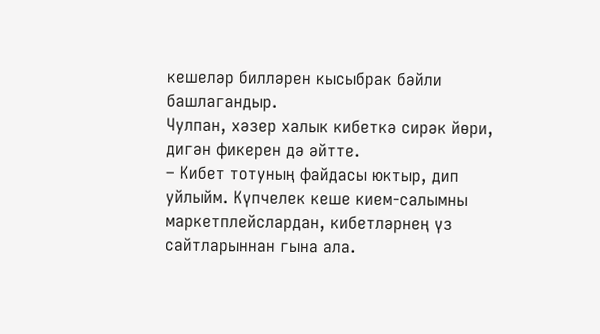кешеләр билләрен кысыбрак бәйли башлагандыр.
Чулпан, хәзер халык кибеткә сирәк йөри, дигән фикерен дә әйтте.
– Кибет тотуның файдасы юктыр, дип уйлыйм. Күпчелек кеше кием-салымны маркетплейслардан, кибетләрнең үз сайтларыннан гына ала.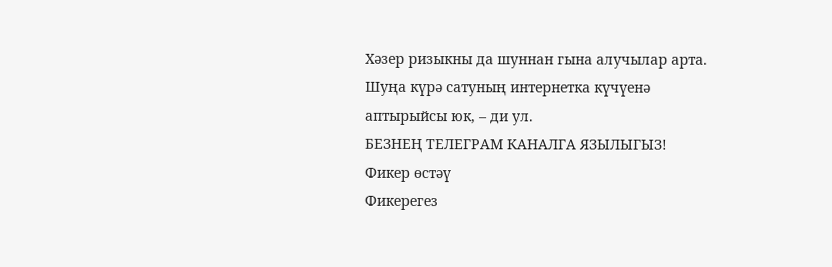Хәзер ризыкны да шуннан гына алучылар арта. Шуңа күрә сатуның интернетка күчүенә аптырыйсы юк, – ди ул.
БЕЗНЕҢ ТЕЛЕГРАМ КАНАЛГА ЯЗЫЛЫГЫЗ!
Фикер өстәү
Фикерегез